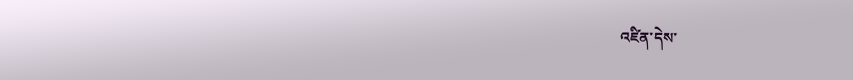འཛིན་དེས་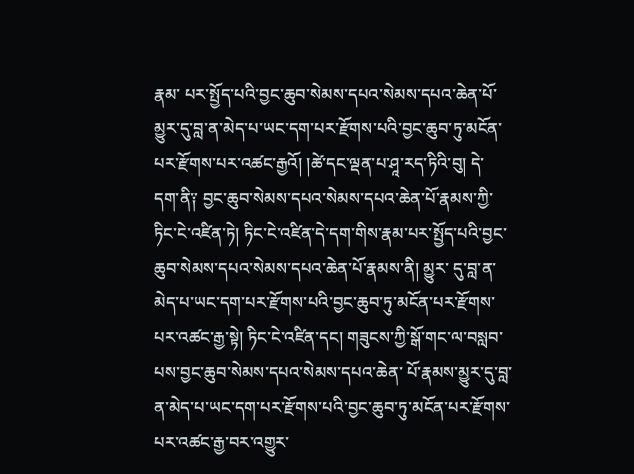རྣམ་ པར་སྤྱོད་པའི་བྱང་ཆུབ་སེམས་དཔའ་སེམས་དཔའ་ཆེན་པོ་མྱུར་དུ་བླ་ན་མེད་པ་ཡང་དག་པར་རྫོགས་པའི་བྱང་ཆུབ་ཏུ་མངོན་པར་རྫོགས་པར་འཚང་རྒྱའོ། །ཚེ་དང་ལྡན་པ་ཤཱ་རད་ཏིའི་བུ། དེ་ དག་ནི༑ བྱང་ཆུབ་སེམས་དཔའ་སེམས་དཔའ་ཆེན་པོ་རྣམས་ཀྱི་ཏིང་ངེ་འཛིན་ཏེ། ཏིང་ངེ་འཛིན་དེ་དག་གིས་རྣམ་པར་སྤྱོད་པའི་བྱང་ཆུབ་སེམས་དཔའ་སེམས་དཔའ་ཆེན་པོ་རྣམས་ནི། མྱུར་ དུ་བླ་ན་མེད་པ་ཡང་དག་པར་རྫོགས་པའི་བྱང་ཆུབ་ཏུ་མངོན་པར་རྫོགས་པར་འཚང་རྒྱ་སྟེ། ཏིང་ངེ་འཛིན་དང། གཟུངས་ཀྱི་སྒོ་གང་ལ་བསླབ་པས་བྱང་ཆུབ་སེམས་དཔའ་སེམས་དཔའ་ཆེན་ པོ་རྣམས་མྱུར་དུ་བླ་ན་མེད་པ་ཡང་དག་པར་རྫོགས་པའི་བྱང་ཆུབ་ཏུ་མངོན་པར་རྫོགས་པར་འཚང་རྒྱ་བར་འགྱུར་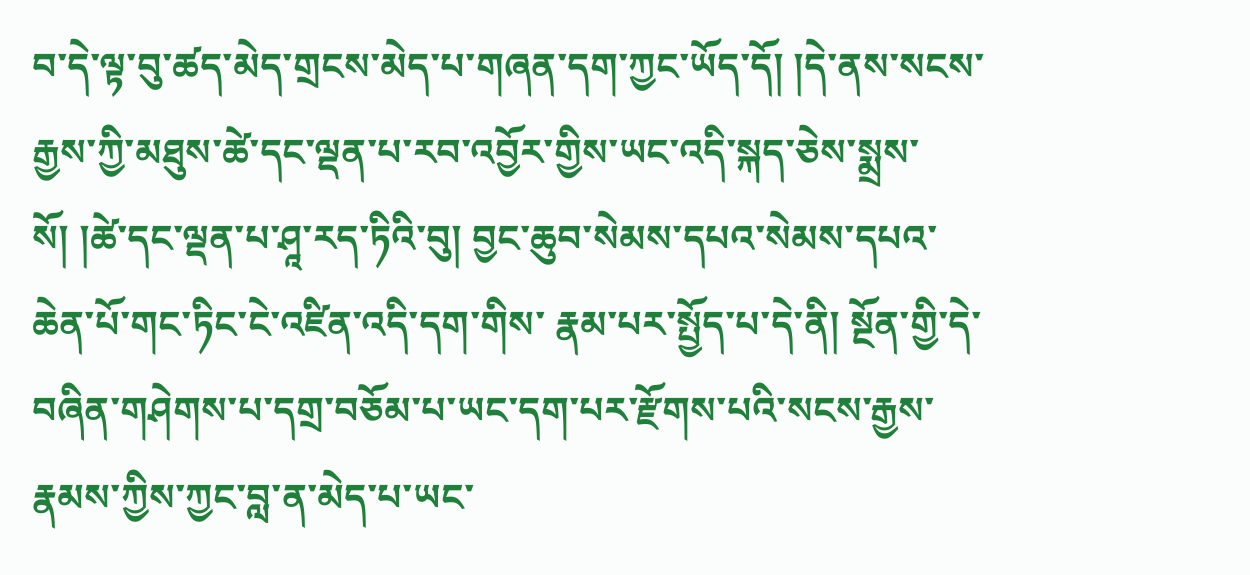བ་དེ་ལྟ་བུ་ཚད་མེད་གྲངས་མེད་པ་གཞན་དག་ཀྱང་ཡོད་དོ། །དེ་ནས་སངས་ རྒྱས་ཀྱི་མཐུས་ཚེ་དང་ལྡན་པ་རབ་འབྱོར་གྱིས་ཡང་འདི་སྐད་ཅེས་སྨྲས་སོ། །ཚེ་དང་ལྡན་པ་ཤཱ་རད་ཏིའི་བུ། བྱང་ཆུབ་སེམས་དཔའ་སེམས་དཔའ་ཆེན་པོ་གང་ཏིང་ངེ་འཛིན་འདི་དག་གིས་ རྣམ་པར་སྤྱོད་པ་དེ་ནི། སྔོན་གྱི་དེ་བཞིན་གཤེགས་པ་དགྲ་བཅོམ་པ་ཡང་དག་པར་རྫོགས་པའི་སངས་རྒྱས་རྣམས་ཀྱིས་ཀྱང་བླ་ན་མེད་པ་ཡང་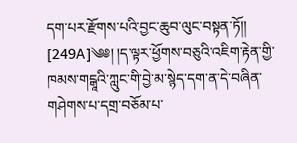དག་པར་རྫོགས་པའི་བྱང་ཆུབ་ལུང་བསྟན་ཏོ།། [249A]༄༅། །ད་ལྟར་ཕྱོགས་བཅུའི་འཇིག་རྟེན་གྱི་ཁམས་གངྒཱའི་ཀླུང་གི་བྱེ་མ་སྙེད་དག་ན་དེ་བཞིན་གཤེགས་པ་དགྲ་བཅོམ་པ་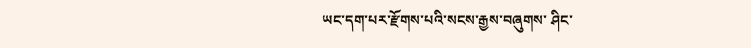ཡང་དག་པར་རྫོགས་པའི་སངས་རྒྱས་བཞུགས་ ཤིང་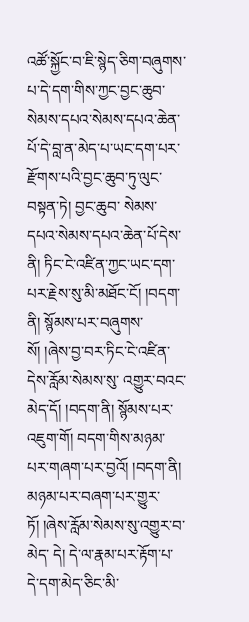འཚོ་སྐྱོང་བ་ཇི་སྙེད་ཅིག་བཞུགས་པ་དེ་དག་གིས་ཀྱང་བྱང་ཆུབ་སེམས་དཔའ་སེམས་དཔའ་ཆེན་པོ་དེ་བླ་ན་མེད་པ་ཡང་དག་པར་རྫོགས་པའི་བྱང་ཆུབ་ཏུ་ལུང་བསྟན་ཏེ། བྱང་ཆུབ་ སེམས་དཔའ་སེམས་དཔའ་ཆེན་པོ་དེས་ནི། ཏིང་ངེ་འཛིན་ཀྱང་ཡང་དག་པར་རྗེས་སུ་མི་མཐོང་ངོ། །བདག་ནི། སྙོམས་པར་བཞུགས་སོ། །ཞེས་བྱ་བར་ཏིང་ངེ་འཛིན་དེས་རློམ་སེམས་སུ་ འགྱུར་བའང་མེད་དོ། །བདག་ནི། སྙོམས་པར་འཇུག་གོ། བདག་གིས་མཉམ་པར་གཞག་པར་བྱའོ། །བདག་ནི། མཉམ་པར་བཞག་པར་གྱུར་ཏོ། །ཞེས་རློམ་སེམས་སུ་འགྱུར་བ་མེད་ དེ། དེ་ལ་རྣམ་པར་རྟོག་པ་དེ་དག་མེད་ཅིང་མི་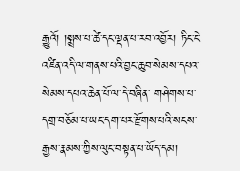རྒྱུའོ། །སྨྲས་པ་ཚེ་དང་ལྡན་པ་རབ་འབྱོར། ཏིང་ངེ་འཛིན་འདི་ལ་གནས་པའི་བྱང་ཆུབ་སེམས་དཔའ་སེམས་དཔའ་ཆེན་པོ་ལ་དེ་བཞིན་ གཤེགས་པ་དགྲ་བཅོམ་པ་ཡང་དག་པར་རྫོགས་པའི་སངས་རྒྱས་རྣམས་ཀྱིས་ལུང་བསྟན་པ་ཡོད་དམ།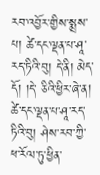རབ་འབྱོར་གྱིས་སྨྲས་པ། ཚེ་དང་ལྡན་པ་ཤཱ་རད་ཏིའི་བུ། དེ་ནི། མེད་དོ། །དེ་ ཅིའི་ཕྱིར་ཞེ་ན། ཚེ་དང་ལྡན་པ་ཤཱ་རད་ཏིའི་བུ། ཤེས་རབ་ཀྱི་ཕ་རོལ་ཏུ་ཕྱིན་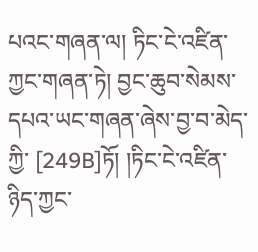པའང་གཞན་ལ། ཏིང་ངེ་འཛིན་ཀྱང་གཞན་ཏེ། བྱང་ཆུབ་སེམས་དཔའ་ཡང་གཞན་ཞེས་བྱ་བ་མེད་ཀྱི་ [249B]ཏོ། །ཏིང་ངེ་འཛིན་ཉིད་ཀྱང་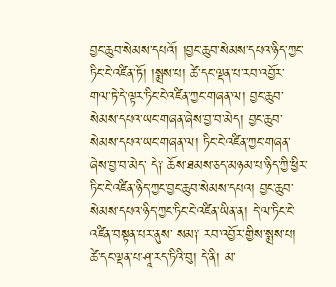བྱང་ཆུབ་སེམས་དཔའོ། །བྱང་ཆུབ་སེམས་དཔའ་ཉིད་ཀྱང་ཏིང་ངེ་འཛིན་ཏོ། །སྨྲས་པ། ཚེ་དང་ལྡན་པ་རབ་འབྱོར་ གལ་ཏེ་དེ་ལྟར་ཏིང་ངེ་འཛིན་ཀྱང་གཞན་ལ། བྱང་ཆུབ་སེམས་དཔའ་ཡང་གཞན་ཞེས་བྱ་བ་མེད། བྱང་ཆུབ་སེམས་དཔའ་ཡང་གཞན་ལ། ཏིང་ངེ་འཛིན་ཀྱང་གཞན་ཞེས་བྱ་བ་མེད་ དེ༑ ཆོས་ཐམས་ཅད་མཉམ་པ་ཉིད་ཀྱི་ཕྱིར་ཏིང་ངེ་འཛིན་ཉིད་ཀྱང་བྱང་ཆུབ་སེམས་དཔའ། བྱང་ཆུབ་སེམས་དཔའ་ཉིད་ཀྱང་ཏིང་ངེ་འཛིན་ཡིན་ན། དེ་ལ་ཏིང་ངེ་འཛིན་བསྟན་པར་ནུས་ སམ༑ རབ་འབྱོར་གྱིས་སྨྲས་པ། ཚེ་དང་ལྡན་པ་ཤཱ་རད་ཏིའི་བུ། དེ་ནི། མ་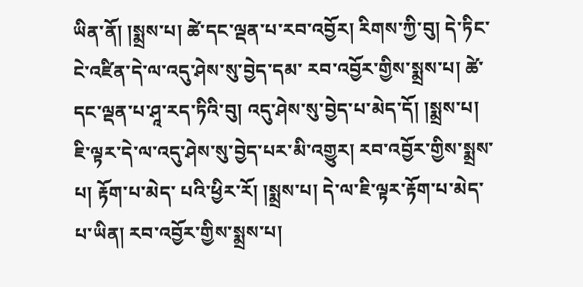ཡིན་ནོ། །སྨྲས་པ། ཚེ་དང་ལྡན་པ་རབ་འབྱོར། རིགས་ཀྱི་བུ། དེ་ཏིང་ངེ་འཛིན་དེ་ལ་འདུ་ཤེས་སུ་བྱེད་དམ་ རབ་འབྱོར་གྱིས་སྨྲས་པ། ཚེ་དང་ལྡན་པ་ཤཱ་རད་ཏིའི་བུ། འདུ་ཤེས་སུ་བྱེད་པ་མེད་དོ། །སྨྲས་པ། ཇི་ལྟར་དེ་ལ་འདུ་ཤེས་སུ་བྱེད་པར་མི་འགྱུར། རབ་འབྱོར་གྱིས་སྨྲས་པ། རྟོག་པ་མེད་ པའི་ཕྱིར་རོ། །སྨྲས་པ། དེ་ལ་ཇི་ལྟར་རྟོག་པ་མེད་པ་ཡིན། རབ་འབྱོར་གྱིས་སྨྲས་པ།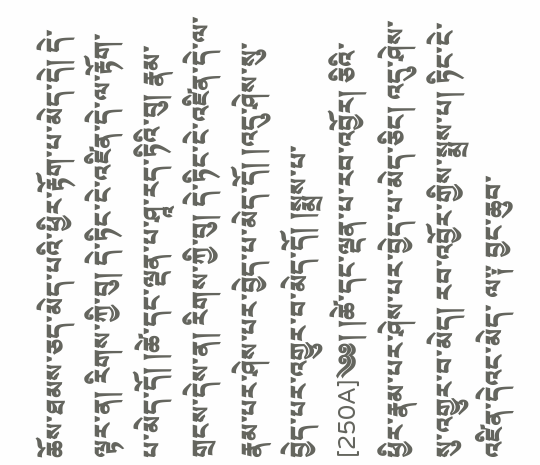ཆོས་ཐམས་ཅད་མེད་པའི་ཕྱིར་རྟོག་པ་མེད་དེ། དེ་ལྟར་ན། རིགས་ཀྱི་བུ། དེ་ཏིང་ངེ་འཛིན་དེ་ལ་རྟོག་ པ་མེད་དོ། །ཚེ་དང་ལྡན་པ་ཤཱ་རད་ཏིའི་བུ། རྣམ་གྲངས་དེས་ན། རིགས་ཀྱི་བུ། དེ་ཏིང་ངེ་འཛིན་དེ་ལ་རྣམ་པར་ཤེས་པར་བྱེད་པ་མེད་དོ། །འདུ་ཤེས་སུ་བྱེད་པར་འགྱུར་བ་མེད་དོ། །སྨྲས་པ་ [250A]༄༅། །ཚེ་དང་ལྡན་པ་རབ་འབྱོར། ཅིའི་ཕྱིར་རྣམ་པར་ཤེས་པར་བྱེད་པ་མེད་ཅིང། འདུ་ཤེས་སུ་འགྱུར་བ་མེད། རབ་འབྱོར་གྱིས་སྨྲས་པ། ཏིང་ངེ་འཛིན་དེའང་མེད་ ལ༑ བྱང་ཆུབ་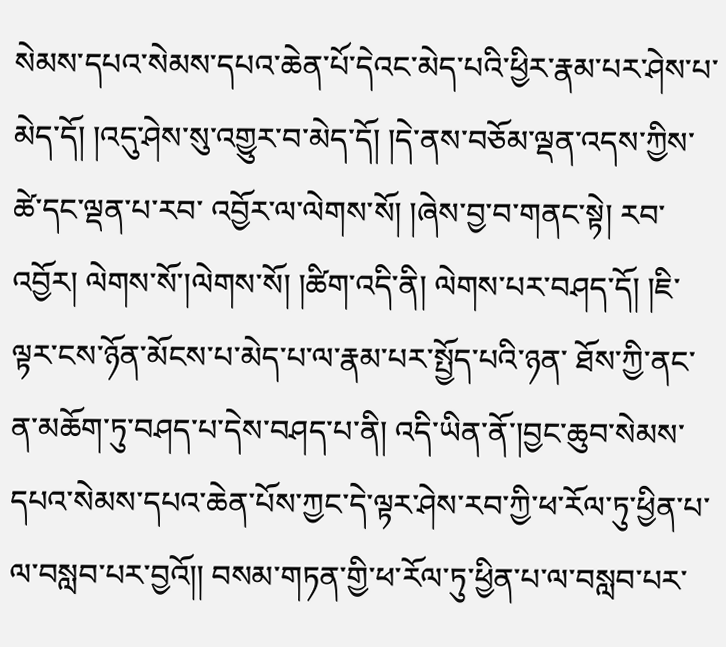སེམས་དཔའ་སེམས་དཔའ་ཆེན་པོ་དེའང་མེད་པའི་ཕྱིར་རྣམ་པར་ཤེས་པ་མེད་དོ། །འདུ་ཤེས་སུ་འགྱུར་བ་མེད་དོ། །དེ་ནས་བཅོམ་ལྡན་འདས་ཀྱིས་ཚེ་དང་ལྡན་པ་རབ་ འབྱོར་ལ་ལེགས་སོ། །ཞེས་བྱ་བ་གནང་སྟེ། རབ་འབྱོར། ལེགས་སོ་།ལེགས་སོ། །ཚིག་འདི་ནི། ལེགས་པར་བཤད་དོ། །ཇི་ལྟར་ངས་ཉོན་མོངས་པ་མེད་པ་ལ་རྣམ་པར་སྤྱོད་པའི་ཉན་ ཐོས་ཀྱི་ནང་ན་མཆོག་ཏུ་བཤད་པ་དེས་བཤད་པ་ནི། འདི་ཡིན་ནོ་།བྱང་ཆུབ་སེམས་དཔའ་སེམས་དཔའ་ཆེན་པོས་ཀྱང་དེ་ལྟར་ཤེས་རབ་ཀྱི་ཕ་རོལ་ཏུ་ཕྱིན་པ་ལ་བསླབ་པར་བྱའོ།། བསམ་གཏན་གྱི་ཕ་རོལ་ཏུ་ཕྱིན་པ་ལ་བསླབ་པར་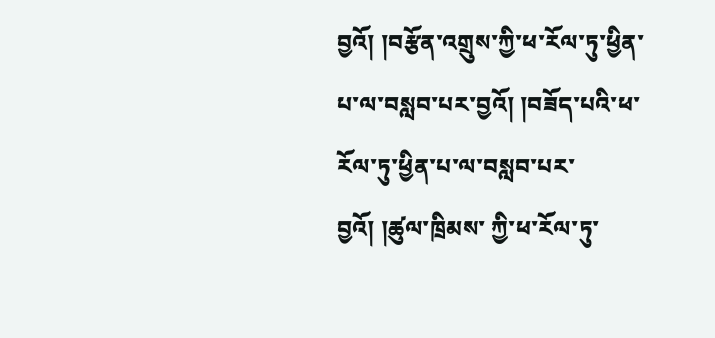བྱའོ། །བརྩོན་འགྲུས་ཀྱི་ཕ་རོལ་ཏུ་ཕྱིན་པ་ལ་བསླབ་པར་བྱའོ། །བཟོད་པའི་ཕ་རོལ་ཏུ་ཕྱིན་པ་ལ་བསླབ་པར་བྱའོ། །ཚུལ་ཁྲིམས་ ཀྱི་ཕ་རོལ་ཏུ་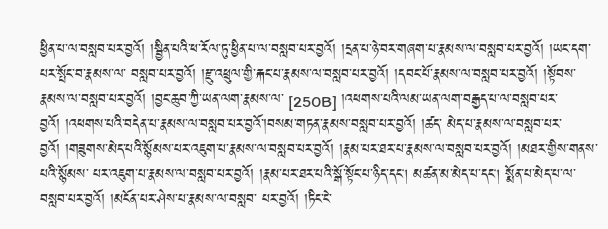ཕྱིན་པ་ལ་བསླབ་པར་བྱའོ། །སྦྱིན་པའི་ཕ་རོལ་ཏུ་ཕྱིན་པ་ལ་བསླབ་པར་བྱའོ། །དྲན་པ་ཉེ་བར་གཞག་པ་རྣམས་ལ་བསླབ་པར་བྱའོ། །ཡང་དག་པར་སྤོང་བ་རྣམས་ལ་ བསླབ་པར་བྱའོ། །རྫུ་འཕྲུལ་གྱི་རྐང་པ་རྣམས་ལ་བསླབ་པར་བྱའོ། །དབང་པོ་རྣམས་ལ་བསླབ་པར་བྱའོ། །སྟོབས་རྣམས་ལ་བསླབ་པར་བྱའོ། །བྱང་ཆུབ་ཀྱི་ཡན་ལག་རྣམས་ལ་ [250B] །འཕགས་པའི་ལམ་ཡན་ལག་བརྒྱད་པ་ལ་བསླབ་པར་བྱའོ། །འཕགས་པའི་བདེན་པ་རྣམས་ལ་བསླབ་པར་བྱའོ་།བསམ་གཏན་རྣམས་བསླབ་པར་བྱའོ། །ཚད་ མེད་པ་རྣམས་ལ་བསླབ་པར་བྱའོ། །གཟུགས་མེད་པའི་སྙོམས་པར་འཇུག་པ་རྣམས་ལ་བསླབ་པར་བྱའོ། །རྣམ་པར་ཐར་པ་རྣམས་ལ་བསླབ་པར་བྱའོ། །མཐར་གྱིས་གནས་པའི་སྙོམས་ པར་འཇུག་པ་རྣམས་ལ་བསླབ་པར་བྱའོ། །རྣམ་པར་ཐར་པའི་སྒོ་སྟོང་པ་ཉིད་དང། མཚན་མ་མེད་པ་དང། སྨོན་པ་མེད་པ་ལ་བསླབ་པར་བྱའོ། །མངོན་པར་ཤེས་པ་རྣམས་ལ་བསླབ་ པར་བྱའོ། །ཏིང་ངེ་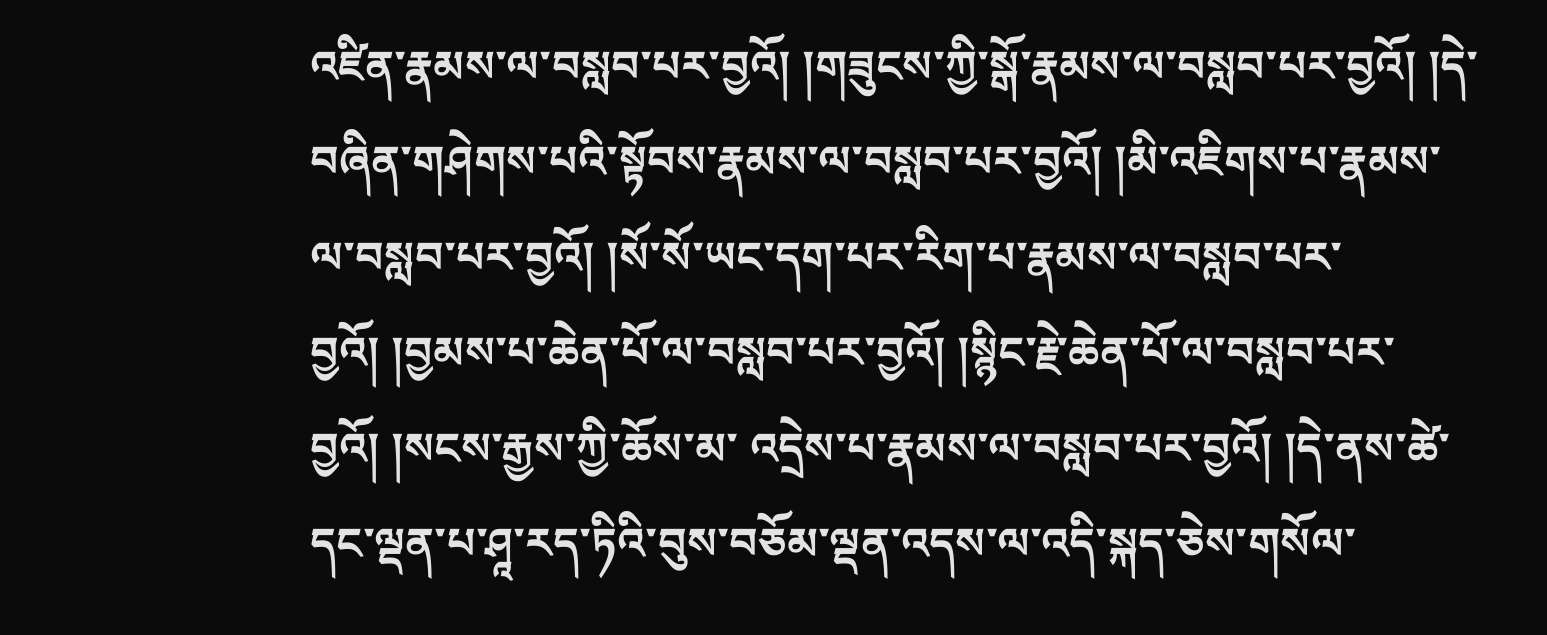འཛིན་རྣམས་ལ་བསླབ་པར་བྱའོ། །གཟུངས་ཀྱི་སྒོ་རྣམས་ལ་བསླབ་པར་བྱའོ། །དེ་བཞིན་གཤེགས་པའི་སྟོབས་རྣམས་ལ་བསླབ་པར་བྱའོ། །མི་འཇིགས་པ་རྣམས་ ལ་བསླབ་པར་བྱའོ། །སོ་སོ་ཡང་དག་པར་རིག་པ་རྣམས་ལ་བསླབ་པར་བྱའོ། །བྱམས་པ་ཆེན་པོ་ལ་བསླབ་པར་བྱའོ། །སྙིང་རྗེ་ཆེན་པོ་ལ་བསླབ་པར་བྱའོ། །སངས་རྒྱས་ཀྱི་ཆོས་མ་ འདྲེས་པ་རྣམས་ལ་བསླབ་པར་བྱའོ། །དེ་ནས་ཚེ་དང་ལྡན་པ་ཤཱ་རད་ཏིའི་བུས་བཅོམ་ལྡན་འདས་ལ་འདི་སྐད་ཅེས་གསོལ་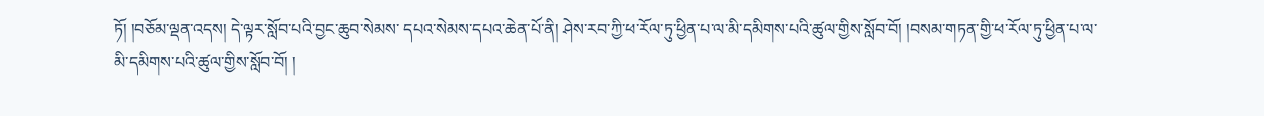ཏོ། །བཅོམ་ལྡན་འདས། དེ་ལྟར་སློབ་པའི་བྱང་ཆུབ་སེམས་ དཔའ་སེམས་དཔའ་ཆེན་པོ་ནི། ཤེས་རབ་ཀྱི་ཕ་རོལ་ཏུ་ཕྱིན་པ་ལ་མི་དམིགས་པའི་ཚུལ་གྱིས་སློབ་བོ། །བསམ་གཏན་གྱི་ཕ་རོལ་ཏུ་ཕྱིན་པ་ལ་མི་དམིགས་པའི་ཚུལ་གྱིས་སློབ་བོ། །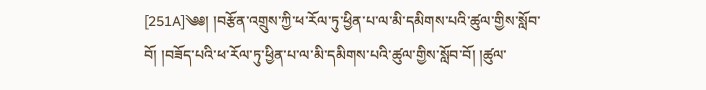[251A]༄༅། །བརྩོན་འགྲུས་ཀྱི་ཕ་རོལ་ཏུ་ཕྱིན་པ་ལ་མི་དམིགས་པའི་ཚུལ་གྱིས་སློབ་བོ། །བཟོད་པའི་ཕ་རོལ་ཏུ་ཕྱིན་པ་ལ་མི་དམིགས་པའི་ཚུལ་གྱིས་སློབ་བོ། །ཚུལ་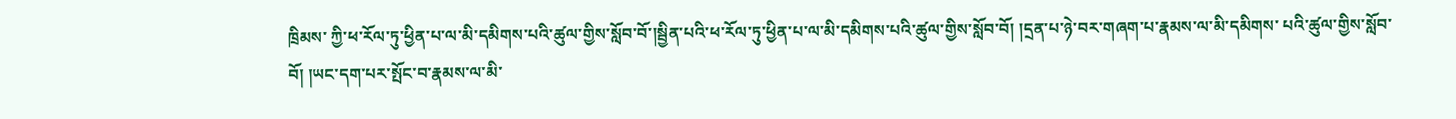ཁྲིམས་ ཀྱི་ཕ་རོལ་ཏུ་ཕྱིན་པ་ལ་མི་དམིགས་པའི་ཚུལ་གྱིས་སློབ་བོ་།སྦྱིན་པའི་ཕ་རོལ་ཏུ་ཕྱིན་པ་ལ་མི་དམིགས་པའི་ཚུལ་གྱིས་སློབ་བོ། །དྲན་པ་ཉེ་བར་གཞག་པ་རྣམས་ལ་མི་དམིགས་ པའི་ཚུལ་གྱིས་སློབ་བོ། །ཡང་དག་པར་སྤོང་བ་རྣམས་ལ་མི་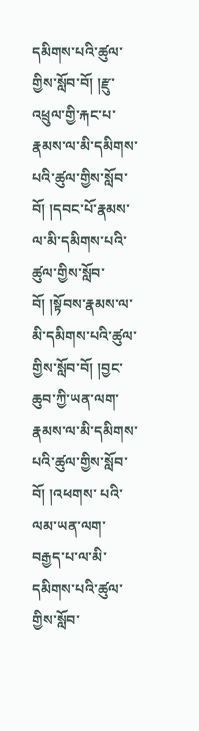དམིགས་པའི་ཚུལ་གྱིས་སློབ་བོ། །རྫུ་འཕྲུལ་གྱི་རྐང་པ་རྣམས་ལ་མི་དམིགས་པའི་ཚུལ་གྱིས་སློབ་བོ། །དབང་པོ་རྣམས་ ལ་མི་དམིགས་པའི་ཚུལ་གྱིས་སློབ་བོ། །སྟོབས་རྣམས་ལ་མི་དམིགས་པའི་ཚུལ་གྱིས་སློབ་བོ། །བྱང་ཆུབ་ཀྱི་ཡན་ལག་རྣམས་ལ་མི་དམིགས་པའི་ཚུལ་གྱིས་སློབ་བོ། །འཕགས་ པའི་ལམ་ཡན་ལག་བརྒྱད་པ་ལ་མི་དམིགས་པའི་ཚུལ་གྱིས་སློབ་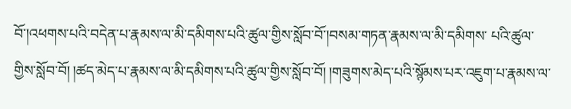བོ་།འཕགས་པའི་བདེན་པ་རྣམས་ལ་མི་དམིགས་པའི་ཚུལ་གྱིས་སློབ་བོ་།བསམ་གཏན་རྣམས་ལ་མི་དམིགས་ པའི་ཚུལ་གྱིས་སློབ་བོ། །ཚད་མེད་པ་རྣམས་ལ་མི་དམིགས་པའི་ཚུལ་གྱིས་སློབ་བོ། །གཟུགས་མེད་པའི་སྙོམས་པར་འཇུག་པ་རྣམས་ལ་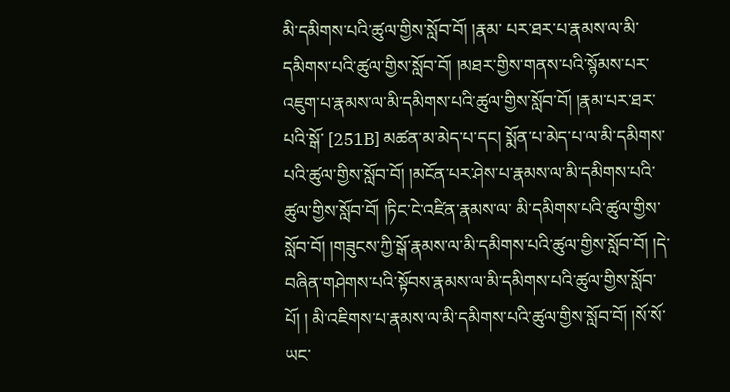མི་དམིགས་པའི་ཚུལ་གྱིས་སློབ་བོ། །རྣམ་ པར་ཐར་པ་རྣམས་ལ་མི་དམིགས་པའི་ཚུལ་གྱིས་སློབ་བོ། །མཐར་གྱིས་གནས་པའི་སྙོམས་པར་འཇུག་པ་རྣམས་ལ་མི་དམིགས་པའི་ཚུལ་གྱིས་སློབ་བོ། །རྣམ་པར་ཐར་པའི་སྒོ་ [251B] མཚན་མ་མེད་པ་དང། སྨོན་པ་མེད་པ་ལ་མི་དམིགས་པའི་ཚུལ་གྱིས་སློབ་བོ། །མངོན་པར་ཤེས་པ་རྣམས་ལ་མི་དམིགས་པའི་ཚུལ་གྱིས་སློབ་བོ། །ཏིང་ངེ་འཛིན་རྣམས་ལ་ མི་དམིགས་པའི་ཚུལ་གྱིས་སློབ་བོ། །གཟུངས་ཀྱི་སྒོ་རྣམས་ལ་མི་དམིགས་པའི་ཚུལ་གྱིས་སློབ་བོ། །དེ་བཞིན་གཤེགས་པའི་སྟོབས་རྣམས་ལ་མི་དམིགས་པའི་ཚུལ་གྱིས་སློབ་པོ། ། མི་འཇིགས་པ་རྣམས་ལ་མི་དམིགས་པའི་ཚུལ་གྱིས་སློབ་བོ། །སོ་སོ་ཡང་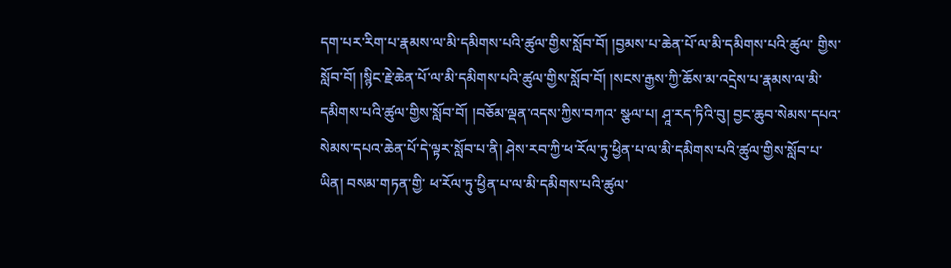དག་པར་རིག་པ་རྣམས་ལ་མི་དམིགས་པའི་ཚུལ་གྱིས་སློབ་བོ། །བྱམས་པ་ཆེན་པོ་ལ་མི་དམིགས་པའི་ཚུལ་ གྱིས་སློབ་བོ། །སྙིང་རྗེ་ཆེན་པོ་ལ་མི་དམིགས་པའི་ཚུལ་གྱིས་སློབ་བོ། །སངས་རྒྱས་ཀྱི་ཆོས་མ་འདྲེས་པ་རྣམས་ལ་མི་དམིགས་པའི་ཚུལ་གྱིས་སློབ་བོ། །བཅོམ་ལྡན་འདས་ཀྱིས་བཀའ་ སྩལ་པ། ཤཱ་རད་ཏིའི་བུ། བྱང་ཆུབ་སེམས་དཔའ་སེམས་དཔའ་ཆེན་པོ་དེ་ལྟར་སློབ་པ་ནི། ཤེས་རབ་ཀྱི་ཕ་རོལ་ཏུ་ཕྱིན་པ་ལ་མི་དམིགས་པའི་ཚུལ་གྱིས་སློབ་པ་ཡིན། བསམ་གཏན་གྱི་ ཕ་རོལ་ཏུ་ཕྱིན་པ་ལ་མི་དམིགས་པའི་ཚུལ་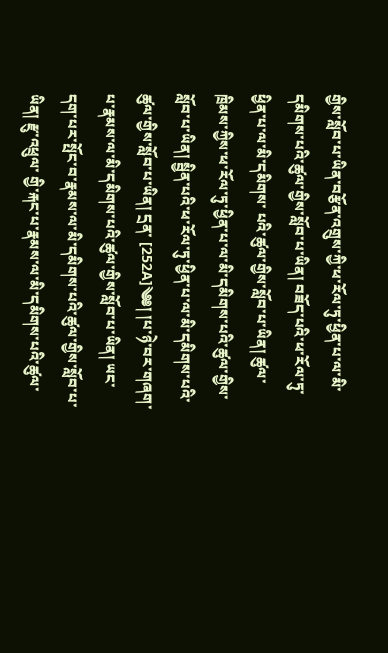གྱིས་སློབ་པ་ཡིན་བརྩོན་འགྲུས་ཀྱི་ཕ་རོལ་ཏུ་ཕྱིན་པ་ལ་མི་དམིགས་པའི་ཚུལ་གྱིས་སློབ་པ་ཡིན། བཟོད་པའི་ཕ་རོལ་ཏུ་ཕྱིན་པ་ལ་མི་དམིགས་ པའི་ཚུལ་གྱིས་སློབ་པ་ཡིན། ཚུལ་ཁྲིམས་ཀྱིས་ཕ་རོལ་ཏུ་ཕྱིན་པ་ལ་མི་དམིགས་པའི་ཚུལ་གྱིས་སློབ་པ་ཡིན། སྦྱིན་པའི་ཕ་རོལ་ཏུ་ཕྱིན་པ་ལ་མི་དམིགས་པའི་ཚུལ་གྱིས་སློབ་པ་ཡིན། དྲན་ [252A]༄༅། །པ་ཉེ་བར་གཞག་པ་རྣམས་ལ་མི་དམིགས་པའི་ཚུལ་གྱིས་སློབ་པ་ཡིན། ཡང་དག་པར་སྤོང་བ་རྣམས་ལ་མི་དམིགས་པའི་ཚུལ་གྱིས་སློབ་པ་ཡིན། རྫུ་འཕྲུལ་ གྱི་རྐང་པ་རྣམས་ལ་མི་དམིགས་པའི་ཚུལ་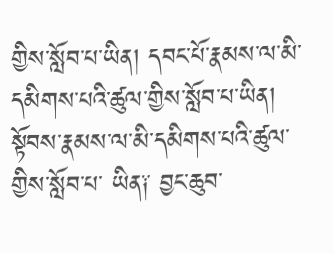གྱིས་སློབ་པ་ཡིན། དབང་པོ་རྣམས་ལ་མི་དམིགས་པའི་ཚུལ་གྱིས་སློབ་པ་ཡིན། སྟོབས་རྣམས་ལ་མི་དམིགས་པའི་ཚུལ་གྱིས་སློབ་པ་ ཡིན༑ བྱང་ཆུབ་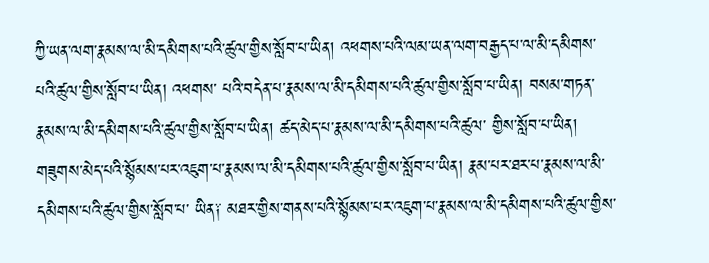ཀྱི་ཡན་ལག་རྣམས་ལ་མི་དམིགས་པའི་ཚུལ་གྱིས་སློབ་པ་ཡིན། འཕགས་པའི་ལམ་ཡན་ལག་བརྒྱད་པ་ལ་མི་དམིགས་པའི་ཚུལ་གྱིས་སློབ་པ་ཡིན། འཕགས་ པའི་བདེན་པ་རྣམས་ལ་མི་དམིགས་པའི་ཚུལ་གྱིས་སློབ་པ་ཡིན། བསམ་གཏན་རྣམས་ལ་མི་དམིགས་པའི་ཚུལ་གྱིས་སློབ་པ་ཡིན། ཚད་མེད་པ་རྣམས་ལ་མི་དམིགས་པའི་ཚུལ་ གྱིས་སློབ་པ་ཡིན། གཟུགས་མེད་པའི་སྙོམས་པར་འཇུག་པ་རྣམས་ལ་མི་དམིགས་པའི་ཚུལ་གྱིས་སློབ་པ་ཡིན། རྣམ་པར་ཐར་པ་རྣམས་ལ་མི་དམིགས་པའི་ཚུལ་གྱིས་སློབ་པ་ ཡིན༑ མཐར་གྱིས་གནས་པའི་སྙོམས་པར་འཇུག་པ་རྣམས་ལ་མི་དམིགས་པའི་ཚུལ་གྱིས་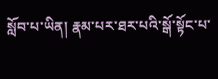སློབ་པ་ཡིན། རྣམ་པར་ཐར་པའི་སྒོ་སྟོང་པ་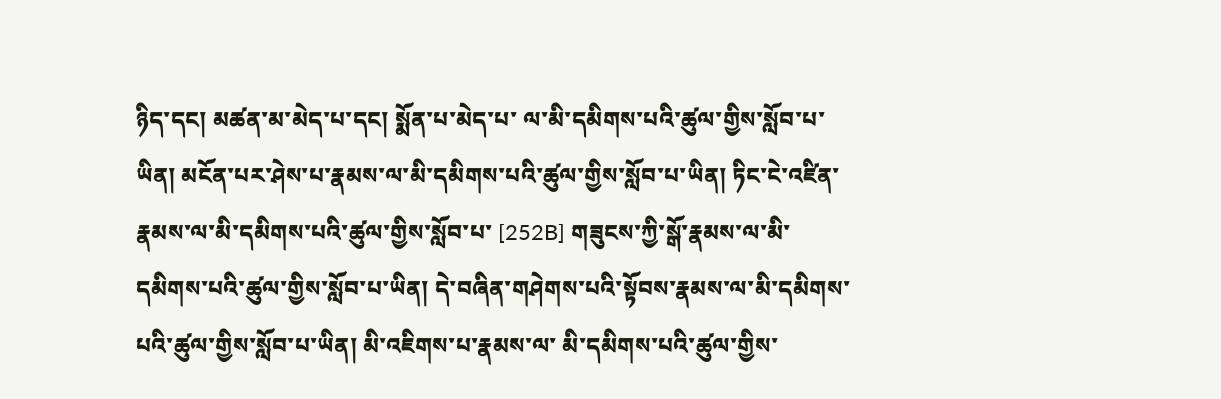ཉིད་དང། མཚན་མ་མེད་པ་དང། སྨོན་པ་མེད་པ་ ལ་མི་དམིགས་པའི་ཚུལ་གྱིས་སློབ་པ་ཡིན། མངོན་པར་ཤེས་པ་རྣམས་ལ་མི་དམིགས་པའི་ཚུལ་གྱིས་སློབ་པ་ཡིན། ཏིང་ངེ་འཛིན་རྣམས་ལ་མི་དམིགས་པའི་ཚུལ་གྱིས་སློབ་པ་ [252B] གཟུངས་ཀྱི་སྒོ་རྣམས་ལ་མི་དམིགས་པའི་ཚུལ་གྱིས་སློབ་པ་ཡིན། དེ་བཞིན་གཤེགས་པའི་སྟོབས་རྣམས་ལ་མི་དམིགས་པའི་ཚུལ་གྱིས་སློབ་པ་ཡིན། མི་འཇིགས་པ་རྣམས་ལ་ མི་དམིགས་པའི་ཚུལ་གྱིས་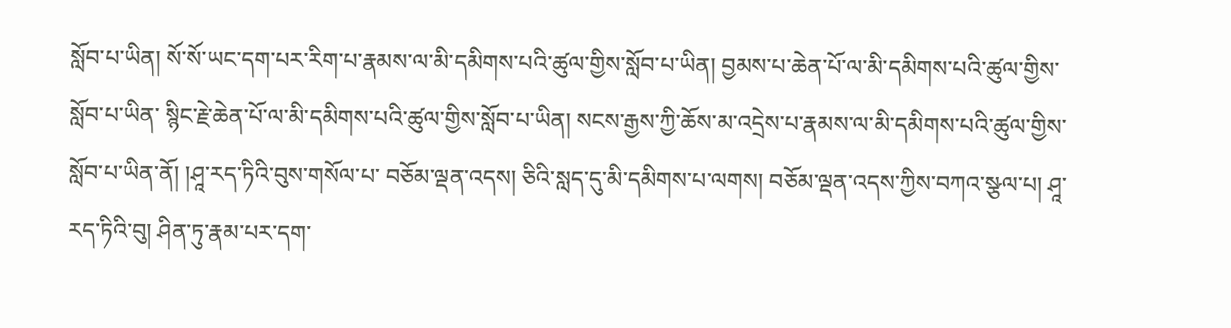སློབ་པ་ཡིན། སོ་སོ་ཡང་དག་པར་རིག་པ་རྣམས་ལ་མི་དམིགས་པའི་ཚུལ་གྱིས་སློབ་པ་ཡིན། བྱམས་པ་ཆེན་པོ་ལ་མི་དམིགས་པའི་ཚུལ་གྱིས་སློབ་པ་ཡིན་ སྙིང་རྗེ་ཆེན་པོ་ལ་མི་དམིགས་པའི་ཚུལ་གྱིས་སློབ་པ་ཡིན། སངས་རྒྱས་ཀྱི་ཆོས་མ་འདྲེས་པ་རྣམས་ལ་མི་དམིགས་པའི་ཚུལ་གྱིས་སློབ་པ་ཡིན་ནོ། །ཤཱ་རད་ཏིའི་བུས་གསོལ་པ་ བཅོམ་ལྡན་འདས། ཅིའི་སླད་དུ་མི་དམིགས་པ་ལགས། བཅོམ་ལྡན་འདས་ཀྱིས་བཀའ་སྩལ་པ། ཤཱ་རད་ཏིའི་བུ། ཤིན་ཏུ་རྣམ་པར་དག་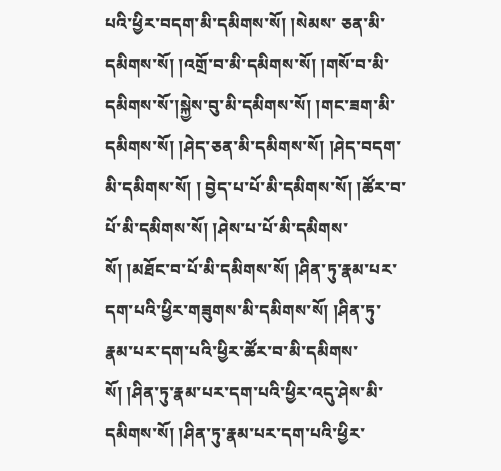པའི་ཕྱིར་བདག་མི་དམིགས་སོ། །སེམས་ ཅན་མི་དམིགས་སོ། །འགྲོ་བ་མི་དམིགས་སོ། །གསོ་བ་མི་དམིགས་སོ་།སྐྱེས་བུ་མི་དམིགས་སོ། །གང་ཟག་མི་དམིགས་སོ། །ཤེད་ཅན་མི་དམིགས་སོ། །ཤེད་བདག་མི་དམིགས་སོ། ། བྱེད་པ་པོ་མི་དམིགས་སོ། །ཚོར་བ་པོ་མི་དམིགས་སོ། །ཤེས་པ་པོ་མི་དམིགས་སོ། །མཐོང་བ་པོ་མི་དམིགས་སོ། །ཤིན་ཏུ་རྣམ་པར་དག་པའི་ཕྱིར་གཟུགས་མི་དམིགས་སོ། །ཤིན་ཏུ་ རྣམ་པར་དག་པའི་ཕྱིར་ཚོར་བ་མི་དམིགས་སོ། །ཤིན་ཏུ་རྣམ་པར་དག་པའི་ཕྱིར་འདུ་ཤེས་མི་དམིགས་སོ། །ཤིན་ཏུ་རྣམ་པར་དག་པའི་ཕྱིར་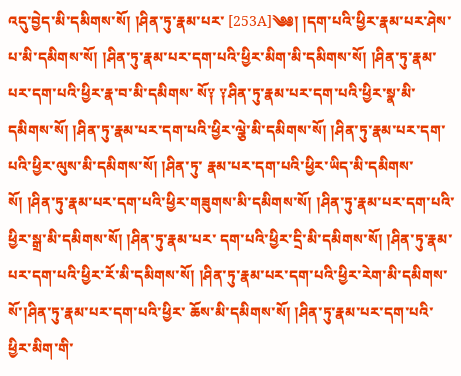འདུ་བྱེད་མི་དམིགས་སོ། །ཤིན་ཏུ་རྣམ་པར་ [253A]༄༅། །དག་པའི་ཕྱིར་རྣམ་པར་ཤེས་པ་མི་དམིགས་སོ། །ཤིན་ཏུ་རྣམ་པར་དག་པའི་ཕྱིར་མིག་མི་དམིགས་སོ། །ཤིན་ཏུ་རྣམ་པར་དག་པའི་ཕྱིར་རྣ་བ་མི་དམིགས་ སོ༑ ༑ཤིན་ཏུ་རྣམ་པར་དག་པའི་ཕྱིར་སྣ་མི་དམིགས་སོ། །ཤིན་ཏུ་རྣམ་པར་དག་པའི་ཕྱིར་ལྕེ་མི་དམིགས་སོ། །ཤིན་ཏུ་རྣམ་པར་དག་པའི་ཕྱིར་ལུས་མི་དམིགས་སོ། །ཤིན་ཏུ་ རྣམ་པར་དག་པའི་ཕྱིར་ཡིད་མི་དམིགས་སོ། །ཤིན་ཏུ་རྣམ་པར་དག་པའི་ཕྱིར་གཟུགས་མི་དམིགས་སོ། །ཤིན་ཏུ་རྣམ་པར་དག་པའི་ཕྱིར་སྒྲ་མི་དམིགས་སོ། །ཤིན་ཏུ་རྣམ་པར་ དག་པའི་ཕྱིར་དྲི་མི་དམིགས་སོ། །ཤིན་ཏུ་རྣམ་པར་དག་པའི་ཕྱིར་རོ་མི་དམིགས་སོ། །ཤིན་ཏུ་རྣམ་པར་དག་པའི་ཕྱིར་རེག་མི་དམིགས་སོ་།ཤིན་ཏུ་རྣམ་པར་དག་པའི་ཕྱིར་ ཆོས་མི་དམིགས་སོ། །ཤིན་ཏུ་རྣམ་པར་དག་པའི་ཕྱིར་མིག་གི་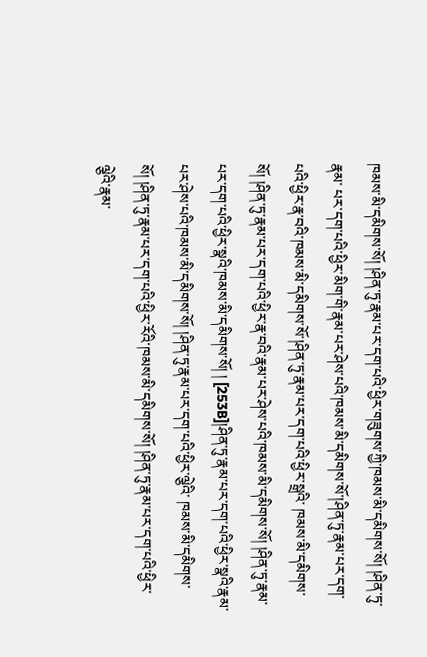ཁམས་མི་དམིགས་སོ། །ཤིན་ཏུ་རྣམ་པར་དག་པའི་ཕྱིར་གཟུགས་ཀྱི་ཁམས་མི་དམིགས་སོ། །ཤིན་ཏུ་རྣམ་ པར་དག་པའི་ཕྱིར་མིག་གི་རྣམ་པར་ཤེས་པའི་ཁམས་མི་དམིགས་སོ་།ཤིན་ཏུ་རྣམ་པར་དག་པའི་ཕྱིར་རྣ་བའི་ཁམས་མི་དམིགས་སོ་།ཤིན་ཏུ་རྣམ་པར་དག་པའི་ཕྱིར་སྒྲའི་ ཁམས་མི་དམིགས་སོ། །ཤིན་ཏུ་རྣམ་པར་དག་པའི་ཕྱིར་རྣ་བའི་རྣམ་པར་ཤེས་པའི་ཁམས་མི་དམིགས་སོ། །ཤིན་ཏུ་རྣམ་པར་དག་པའི་ཕྱིར་སྣའི་ཁམས་མི་དམིགས་སོ། ། [253B]།ཤིན་ཏུ་རྣམ་པར་དག་པའི་ཕྱིར་སྣའི་རྣམ་པར་ཤེས་པའི་ཁམས་མི་དམིགས་སོ། །ཤིན་ཏུ་རྣམ་པར་དག་པའི་ཕྱིར་ལྕེའི་ ཁམས་མི་དམིགས་སོ། །ཤིན་ཏུ་རྣམ་པར་དག་པའི་ཕྱིར་རོའི་ཁམས་མི་དམིགས་སོ། །ཤིན་ཏུ་རྣམ་པར་དག་པའི་ཕྱིར་ལྕེའི་རྣམ་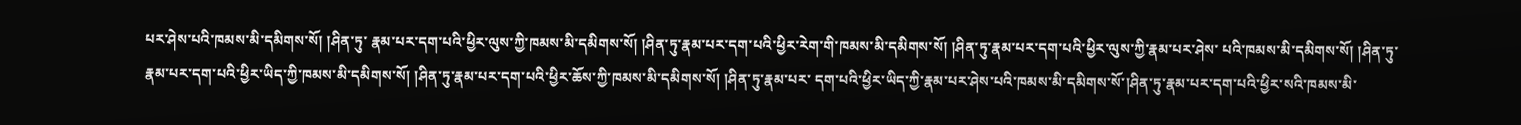པར་ཤེས་པའི་ཁམས་མི་དམིགས་སོ། །ཤིན་ཏུ་ རྣམ་པར་དག་པའི་ཕྱིར་ལུས་ཀྱི་ཁམས་མི་དམིགས་སོ། །ཤིན་ཏུ་རྣམ་པར་དག་པའི་ཕྱིར་རེག་གི་ཁམས་མི་དམིགས་སོ། །ཤིན་ཏུ་རྣམ་པར་དག་པའི་ཕྱིར་ལུས་ཀྱི་རྣམ་པར་ཤེས་ པའི་ཁམས་མི་དམིགས་སོ། །ཤིན་ཏུ་རྣམ་པར་དག་པའི་ཕྱིར་ཡིད་ཀྱི་ཁམས་མི་དམིགས་སོ། །ཤིན་ཏུ་རྣམ་པར་དག་པའི་ཕྱིར་ཆོས་ཀྱི་ཁམས་མི་དམིགས་སོ། །ཤིན་ཏུ་རྣམ་པར་ དག་པའི་ཕྱིར་ཡིད་ཀྱི་རྣམ་པར་ཤེས་པའི་ཁམས་མི་དམིགས་སོ་།ཤིན་ཏུ་རྣམ་པར་དག་པའི་ཕྱིར་སའི་ཁམས་མི་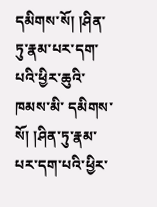དམིགས་སོ། །ཤིན་ཏུ་རྣམ་པར་དག་པའི་ཕྱིར་ཆུའི་ཁམས་མི་ དམིགས་སོ། །ཤིན་ཏུ་རྣམ་པར་དག་པའི་ཕྱིར་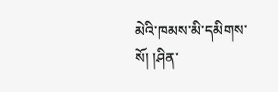མེའི་ཁམས་མི་དམིགས་སོ། །ཤིན་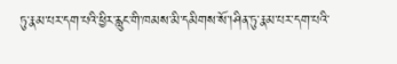ཏུ་རྣམ་པར་དག་པའི་ཕྱིར་རླུང་གི་ཁམས་མི་དམིགས་སོ་།ཤིན་ཏུ་རྣམ་པར་དག་པའི་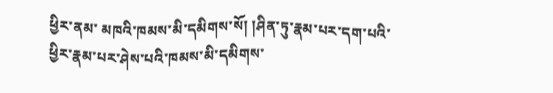ཕྱིར་ནམ་ མཁའི་ཁམས་མི་དམིགས་སོ། །ཤིན་ཏུ་རྣམ་པར་དག་པའི་ཕྱིར་རྣམ་པར་ཤེས་པའི་ཁམས་མི་དམིགས་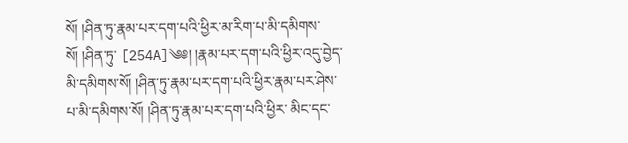སོ། །ཤིན་ཏུ་རྣམ་པར་དག་པའི་ཕྱིར་མ་རིག་པ་མི་དམིགས་སོ། །ཤིན་ཏུ་ [254A]༄༅། །རྣམ་པར་དག་པའི་ཕྱིར་འདུ་བྱེད་མི་དམིགས་སོ། །ཤིན་ཏུ་རྣམ་པར་དག་པའི་ཕྱིར་རྣམ་པར་ཤེས་པ་མི་དམིགས་སོ། །ཤིན་ཏུ་རྣམ་པར་དག་པའི་ཕྱིར་ མིང་དང་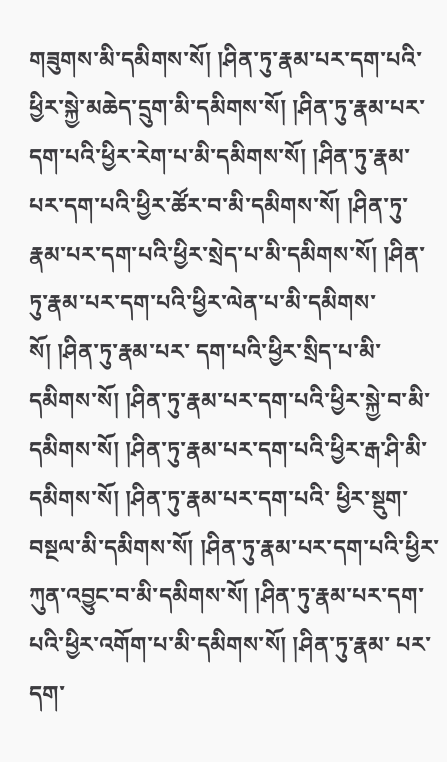གཟུགས་མི་དམིགས་སོ། །ཤིན་ཏུ་རྣམ་པར་དག་པའི་ཕྱིར་སྐྱེ་མཆེད་དྲུག་མི་དམིགས་སོ། །ཤིན་ཏུ་རྣམ་པར་དག་པའི་ཕྱིར་རེག་པ་མི་དམིགས་སོ། །ཤིན་ཏུ་རྣམ་ པར་དག་པའི་ཕྱིར་ཚོར་བ་མི་དམིགས་སོ། །ཤིན་ཏུ་རྣམ་པར་དག་པའི་ཕྱིར་སྲེད་པ་མི་དམིགས་སོ། །ཤིན་ཏུ་རྣམ་པར་དག་པའི་ཕྱིར་ལེན་པ་མི་དམིགས་སོ། །ཤིན་ཏུ་རྣམ་པར་ དག་པའི་ཕྱིར་སྲིད་པ་མི་དམིགས་སོ། །ཤིན་ཏུ་རྣམ་པར་དག་པའི་ཕྱིར་སྐྱེ་བ་མི་དམིགས་སོ། །ཤིན་ཏུ་རྣམ་པར་དག་པའི་ཕྱིར་རྒ་ཤི་མི་དམིགས་སོ། །ཤིན་ཏུ་རྣམ་པར་དག་པའི་ ཕྱིར་སྡུག་བསྔལ་མི་དམིགས་སོ། །ཤིན་ཏུ་རྣམ་པར་དག་པའི་ཕྱིར་ཀུན་འབྱུང་བ་མི་དམིགས་སོ། །ཤིན་ཏུ་རྣམ་པར་དག་པའི་ཕྱིར་འགོག་པ་མི་དམིགས་སོ། །ཤིན་ཏུ་རྣམ་ པར་དག་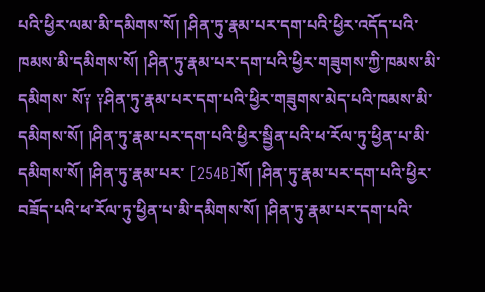པའི་ཕྱིར་ལམ་མི་དམིགས་སོ། །ཤིན་ཏུ་རྣམ་པར་དག་པའི་ཕྱིར་འདོད་པའི་ཁམས་མི་དམིགས་སོ། །ཤིན་ཏུ་རྣམ་པར་དག་པའི་ཕྱིར་གཟུགས་ཀྱི་ཁམས་མི་དམིགས་ སོ༑ ༑ཤིན་ཏུ་རྣམ་པར་དག་པའི་ཕྱིར་གཟུགས་མེད་པའི་ཁམས་མི་དམིགས་སོ། །ཤིན་ཏུ་རྣམ་པར་དག་པའི་ཕྱིར་སྦྱིན་པའི་ཕ་རོལ་ཏུ་ཕྱིན་པ་མི་དམིགས་སོ། །ཤིན་ཏུ་རྣམ་པར་ [254B]སོ། །ཤིན་ཏུ་རྣམ་པར་དག་པའི་ཕྱིར་བཟོད་པའི་ཕ་རོལ་ཏུ་ཕྱིན་པ་མི་དམིགས་སོ། །ཤིན་ཏུ་རྣམ་པར་དག་པའི་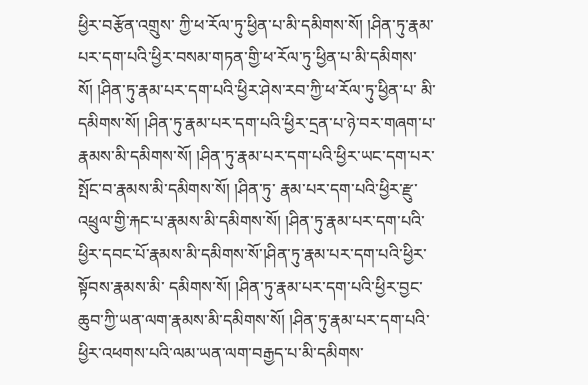ཕྱིར་བརྩོན་འགྲུས་ ཀྱི་ཕ་རོལ་ཏུ་ཕྱིན་པ་མི་དམིགས་སོ། །ཤིན་ཏུ་རྣམ་པར་དག་པའི་ཕྱིར་བསམ་གཏན་གྱི་ཕ་རོལ་ཏུ་ཕྱིན་པ་མི་དམིགས་སོ། །ཤིན་ཏུ་རྣམ་པར་དག་པའི་ཕྱིར་ཤེས་རབ་ཀྱི་ཕ་རོལ་ཏུ་ཕྱིན་པ་ མི་དམིགས་སོ། །ཤིན་ཏུ་རྣམ་པར་དག་པའི་ཕྱིར་དྲན་པ་ཉེ་བར་གཞག་པ་རྣམས་མི་དམིགས་སོ། །ཤིན་ཏུ་རྣམ་པར་དག་པའི་ཕྱིར་ཡང་དག་པར་སྤོང་བ་རྣམས་མི་དམིགས་སོ། །ཤིན་ཏུ་ རྣམ་པར་དག་པའི་ཕྱིར་རྫུ་འཕྲུལ་གྱི་རྐང་པ་རྣམས་མི་དམིགས་སོ། །ཤིན་ཏུ་རྣམ་པར་དག་པའི་ཕྱིར་དབང་པོ་རྣམས་མི་དམིགས་སོ་།ཤིན་ཏུ་རྣམ་པར་དག་པའི་ཕྱིར་སྟོབས་རྣམས་མི་ དམིགས་སོ། །ཤིན་ཏུ་རྣམ་པར་དག་པའི་ཕྱིར་བྱང་ཆུབ་ཀྱི་ཡན་ལག་རྣམས་མི་དམིགས་སོ། །ཤིན་ཏུ་རྣམ་པར་དག་པའི་ཕྱིར་འཕགས་པའི་ལམ་ཡན་ལག་བརྒྱད་པ་མི་དམིགས་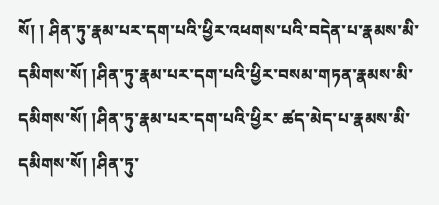སོ། ། ཤིན་ཏུ་རྣམ་པར་དག་པའི་ཕྱིར་འཕགས་པའི་བདེན་པ་རྣམས་མི་དམིགས་སོ། །ཤིན་ཏུ་རྣམ་པར་དག་པའི་ཕྱིར་བསམ་གཏན་རྣམས་མི་དམིགས་སོ། །ཤིན་ཏུ་རྣམ་པར་དག་པའི་ཕྱིར་ ཚད་མེད་པ་རྣམས་མི་དམིགས་སོ། །ཤིན་ཏུ་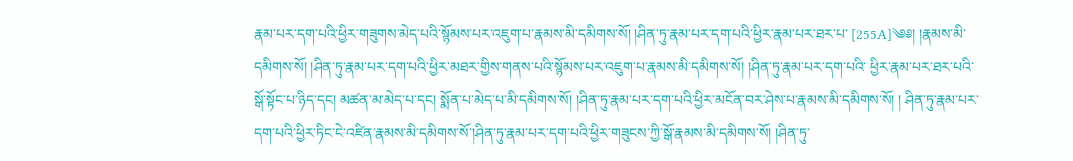རྣམ་པར་དག་པའི་ཕྱིར་གཟུགས་མེད་པའི་སྙོམས་པར་འཇུག་པ་རྣམས་མི་དམིགས་སོ། །ཤིན་ཏུ་རྣམ་པར་དག་པའི་ཕྱིར་རྣམ་པར་ཐར་པ་ [255A]༄༅། །རྣམས་མི་དམིགས་སོ། །ཤིན་ཏུ་རྣམ་པར་དག་པའི་ཕྱིར་མཐར་གྱིས་གནས་པའི་སྙོམས་པར་འཇུག་པ་རྣམས་མི་དམིགས་སོ། །ཤིན་ཏུ་རྣམ་པར་དག་པའི་ ཕྱིར་རྣམ་པར་ཐར་པའི་སྒོ་སྟོང་པ་ཉིད་དང། མཚན་མ་མེད་པ་དང། སྨོན་པ་མེད་པ་མི་དམིགས་སོ། །ཤིན་ཏུ་རྣམ་པར་དག་པའི་ཕྱིར་མངོན་བར་ཤེས་པ་རྣམས་མི་དམིགས་སོ། ། ཤིན་ཏུ་རྣམ་པར་དག་པའི་ཕྱིར་ཏིང་ངེ་འཛིན་རྣམས་མི་དམིགས་སོ་།ཤིན་ཏུ་རྣམ་པར་དག་པའི་ཕྱིར་གཟུངས་ཀྱི་སྒོ་རྣམས་མི་དམིགས་སོ། །ཤིན་ཏུ་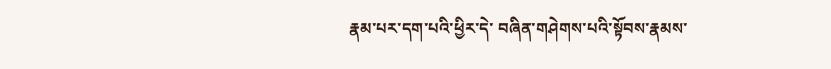རྣམ་པར་དག་པའི་ཕྱིར་དེ་ བཞིན་གཤེགས་པའི་སྟོབས་རྣམས་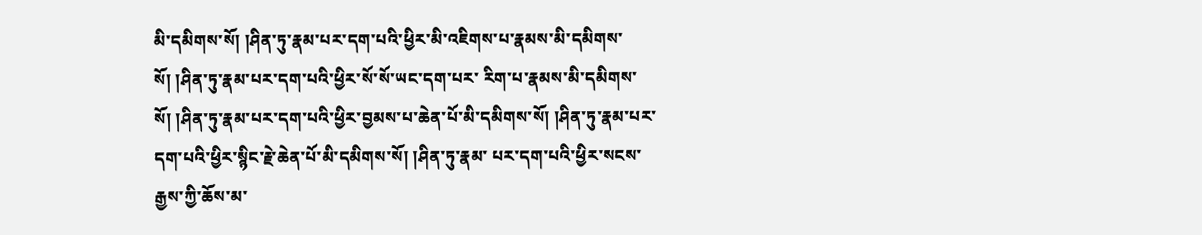མི་དམིགས་སོ། །ཤིན་ཏུ་རྣམ་པར་དག་པའི་ཕྱིར་མི་འཇིགས་པ་རྣམས་མི་དམིགས་སོ། །ཤིན་ཏུ་རྣམ་པར་དག་པའི་ཕྱིར་སོ་སོ་ཡང་དག་པར་ རིག་པ་རྣམས་མི་དམིགས་སོ། །ཤིན་ཏུ་རྣམ་པར་དག་པའི་ཕྱིར་བྱམས་པ་ཆེན་པོ་མི་དམིགས་སོ། །ཤིན་ཏུ་རྣམ་པར་དག་པའི་ཕྱིར་སྙིང་རྗེ་ཆེན་པོ་མི་དམིགས་སོ། །ཤིན་ཏུ་རྣམ་ པར་དག་པའི་ཕྱིར་སངས་རྒྱས་ཀྱི་ཆོས་མ་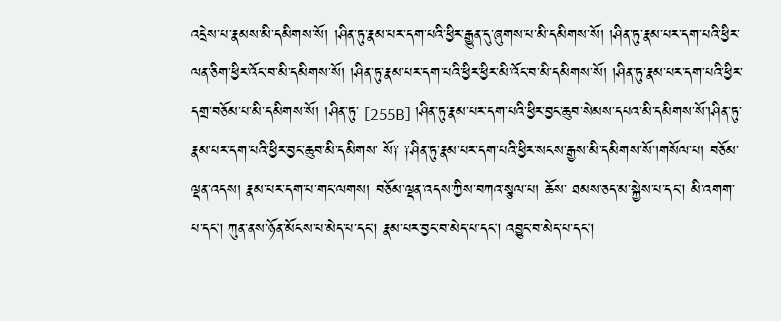འདྲེས་པ་རྣམས་མི་དམིགས་སོ། །ཤིན་ཏུ་རྣམ་པར་དག་པའི་ཕྱིར་རྒྱུན་དུ་ཞུགས་པ་མི་དམིགས་སོ། །ཤིན་ཏུ་རྣམ་པར་དག་པའི་ཕྱིར་ ལན་ཅིག་ཕྱིར་འོང་བ་མི་དམིགས་སོ། །ཤིན་ཏུ་རྣམ་པར་དག་པའི་ཕྱིར་ཕྱིར་མི་འོང་བ་མི་དམིགས་སོ། །ཤིན་ཏུ་རྣམ་པར་དག་པའི་ཕྱིར་དགྲ་བཅོམ་པ་མི་དམིགས་སོ། །ཤིན་ཏུ་ [255B] །ཤིན་ཏུ་རྣམ་པར་དག་པའི་ཕྱིར་བྱང་ཆུབ་སེམས་དཔའ་མི་དམིགས་སོ་།ཤིན་ཏུ་རྣམ་པར་དག་པའི་ཕྱིར་བྱང་ཆུབ་མི་དམིགས་ སོ༑ ༑ཤིན་ཏུ་རྣམ་པར་དག་པའི་ཕྱིར་སངས་རྒྱས་མི་དམིགས་སོ་།གསོལ་པ། བཅོམ་ལྡན་འདས། རྣམ་པར་དག་པ་གང་ལགས། བཅོམ་ལྡན་འདས་ཀྱིས་བཀའ་སྩལ་པ། ཆོས་ ཐམས་ཅད་མ་སྐྱེས་པ་དང། མི་འགག་པ་དང། ཀུན་ནས་ཉོན་མོངས་པ་མེད་པ་དང། རྣམ་པར་བྱང་བ་མེད་པ་དང། འབྱུང་བ་མེད་པ་དང།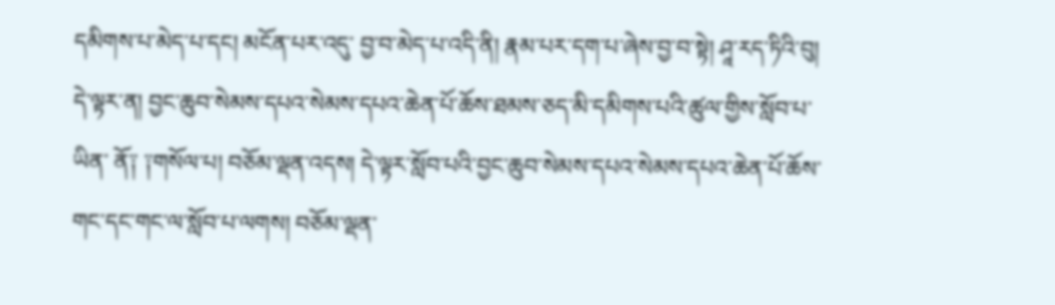དམིགས་པ་མེད་པ་དང། མངོན་པར་འདུ་ བྱ་བ་མེད་པ་འདི་ནི། རྣམ་པར་དག་པ་ཞེས་བྱ་བ་སྟེ། ཤཱ་རད་ཏིའི་བུ། དེ་ལྟར་ན། བྱང་ཆུབ་སེམས་དཔའ་སེམས་དཔའ་ཆེན་པོ་ཆོས་ཐམས་ཅད་མི་དམིགས་པའི་ཚུལ་གྱིས་སློབ་པ་ཡིན་ ནོ༑ ༑གསོལ་པ། བཅོམ་ལྡན་འདས། དེ་ལྟར་སློབ་པའི་བྱང་ཆུབ་སེམས་དཔའ་སེམས་དཔའ་ཆེན་པོ་ཆོས་གང་དང་གང་ལ་སློབ་པ་ལགས། བཅོམ་ལྡན་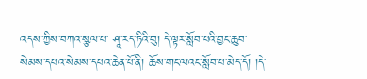འདས་ཀྱིས་བཀའ་སྩལ་པ་ ཤཱ་རད་ཏིའི་བུ། དེ་ལྟར་སློབ་པའི་བྱང་ཆུབ་སེམས་དཔའ་སེམས་དཔའ་ཆེན་པོ་ནི། ཆོས་གང་ལའང་སློབ་པ་མེད་དོ། །དེ་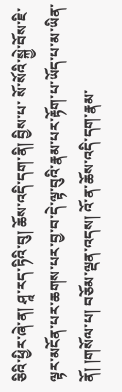ཅིའི་ཕྱིར་ཞེ་ན། ཤཱ་རད་ཏིའི་བུ། ཆོས་འདི་དག་ནི། བྱིས་པ་ སོ་སོའི་སྐྱེ་བོས་ཇི་ལྟར་མངོན་པར་ཆགས་པར་བྱ་བ་དེ་ལྟ་བུའི་རྣམ་པར་རྟོག་པ་ཡོད་པ་མ་ཡིན་ནོ། །གསོལ་པ། བཅོམ་ལྡན་འདས། འོ་ན་ཆོས་འདི་དག་རྣམ་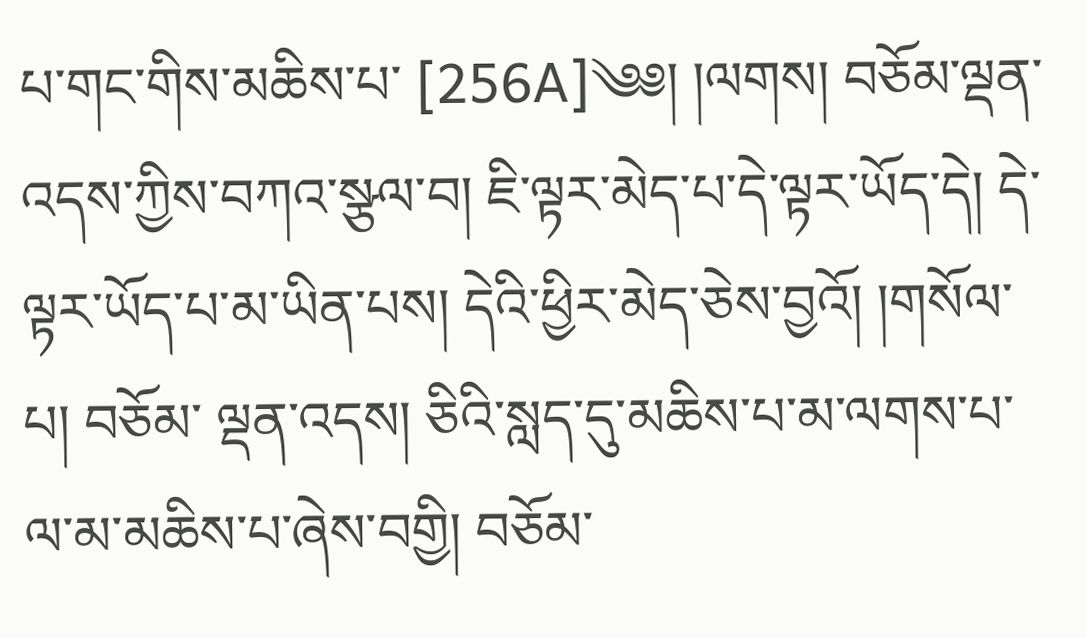པ་གང་གིས་མཆིས་པ་ [256A]༄༅། །ལགས། བཅོམ་ལྡན་འདས་ཀྱིས་བཀའ་སྩལ་བ། ཇི་ལྟར་མེད་པ་དེ་ལྟར་ཡོད་དེ། དེ་ལྟར་ཡོད་པ་མ་ཡིན་པས། དེའི་ཕྱིར་མེད་ཅེས་བྱའོ། །གསོལ་པ། བཅོམ་ ལྡན་འདས། ཅིའི་སླད་དུ་མཆིས་པ་མ་ལགས་པ་ལ་མ་མཆིས་པ་ཞེས་བགྱི། བཅོམ་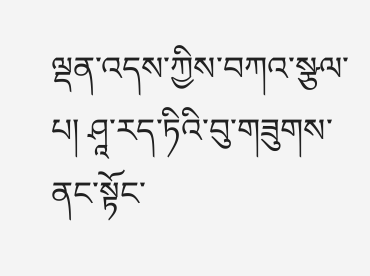ལྡན་འདས་ཀྱིས་བཀའ་སྩལ་པ། ཤཱ་རད་ཏིའི་བུ་གཟུགས་ནང་སྟོང་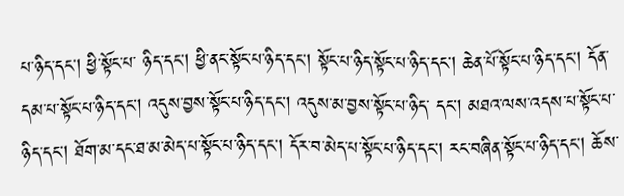པ་ཉིད་དང། ཕྱི་སྟོང་པ་ ཉིད་དང། ཕྱི་ནང་སྟོང་པ་ཉིད་དང། སྟོང་པ་ཉིད་སྟོང་པ་ཉིད་དང། ཆེན་པོ་སྟོང་པ་ཉིད་དང། དོན་དམ་པ་སྟོང་པ་ཉིད་དང། འདུས་བྱས་སྟོང་པ་ཉིད་དང། འདུས་མ་བྱས་སྟོང་པ་ཉིད་ དང། མཐའ་ལས་འདས་པ་སྟོང་པ་ཉིད་དང། ཐོག་མ་དང་ཐ་མ་མེད་པ་སྟོང་པ་ཉིད་དང། དོར་བ་མེད་པ་སྟོང་པ་ཉིད་དང། རང་བཞིན་སྟོང་པ་ཉིད་དང། ཆོས་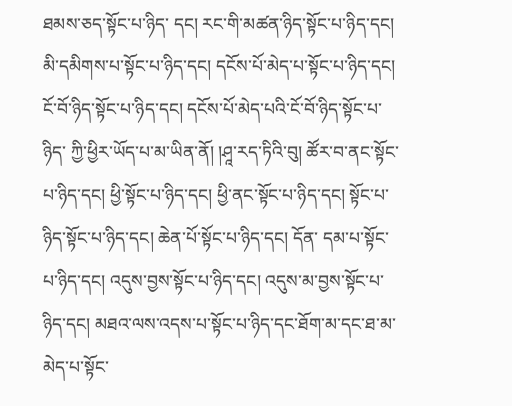ཐམས་ཅད་སྟོང་པ་ཉིད་ དང། རང་གི་མཚན་ཉིད་སྟོང་པ་ཉིད་དང། མི་དམིགས་པ་སྟོང་པ་ཉིད་དང། དངོས་པོ་མེད་པ་སྟོང་པ་ཉིད་དང། ངོ་བོ་ཉིད་སྟོང་པ་ཉིད་དང། དངོས་པོ་མེད་པའི་ངོ་བོ་ཉིད་སྟོང་པ་ཉིད་ ཀྱི་ཕྱིར་ཡོད་པ་མ་ཡིན་ནོ། །ཤཱ་རད་ཏིའི་བུ། ཚོར་བ་ནང་སྟོང་པ་ཉིད་དང། ཕྱི་སྟོང་པ་ཉིད་དང། ཕྱི་ནང་སྟོང་པ་ཉིད་དང། སྟོང་པ་ཉིད་སྟོང་པ་ཉིད་དང། ཆེན་པོ་སྟོང་པ་ཉིད་དང། དོན་ དམ་པ་སྟོང་པ་ཉིད་དང། འདུས་བྱས་སྟོང་པ་ཉིད་དང། འདུས་མ་བྱས་སྟོང་པ་ཉིད་དང། མཐའ་ལས་འདས་པ་སྟོང་པ་ཉིད་དང་ཐོག་མ་དང་ཐ་མ་མེད་པ་སྟོང་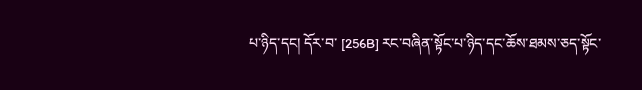པ་ཉིད་དང། དོར་བ་ [256B] རང་བཞིན་སྟོང་པ་ཉིད་དང་ཆོས་ཐམས་ཅད་སྟོང་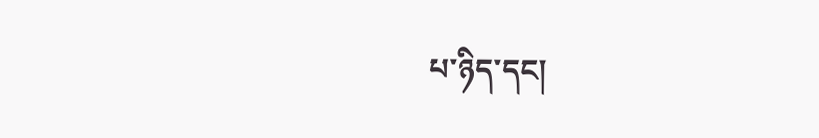པ་ཉིད་དང།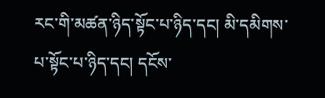རང་གི་མཚན་ཉིད་སྟོང་པ་ཉིད་དང། མི་དམིགས་པ་སྟོང་པ་ཉིད་དང། དངོས་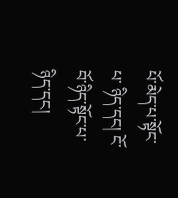པོ་མེད་པ་སྟོང་པ་ ཉིད་དང། ངོ་བོ་ཉིད་སྟོང་པ་ཉིད་དང།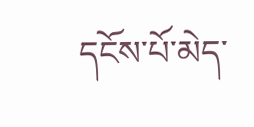དངོས་པོ་མེད་